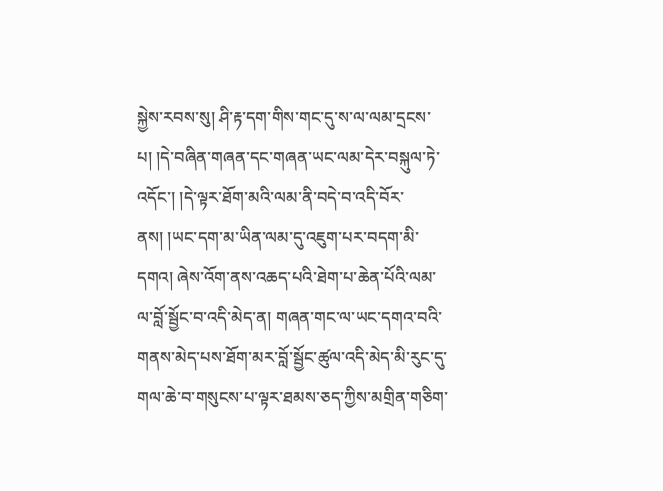སྐྱེས་རབས་སུ། ཤི་རྟ་དག་གིས་གང་དུ་ས་ལ་ལམ་དྲངས་པ། །དེ་བཞིན་གཞན་དང་གཞན་ཡང་ལམ་དེར་བསྐུལ་ཏེ་འདོང་། །དེ་ལྟར་ཐོག་མའི་ལམ་ནི་བདེ་བ་འདི་བོར་ནས། །ཡང་དག་མ་ཡིན་ལམ་དུ་འཇུག་པར་བདག་མི་དགའ། ཞེས་འོག་ནས་འཆད་པའི་ཐེག་པ་ཆེན་པོའི་ལམ་ལ་བློ་སྦྱོང་བ་འདི་མེད་ན། གཞན་གང་ལ་ཡང་དགའ་བའི་གནས་མེད་པས་ཐོག་མར་བློ་སྦྱོང་ཚུལ་འདི་མེད་མི་རུང་དུ་གལ་ཆེ་བ་གསུངས་པ་ལྟར་ཐམས་ཅད་ཀྱིས་མགྲིན་གཅིག་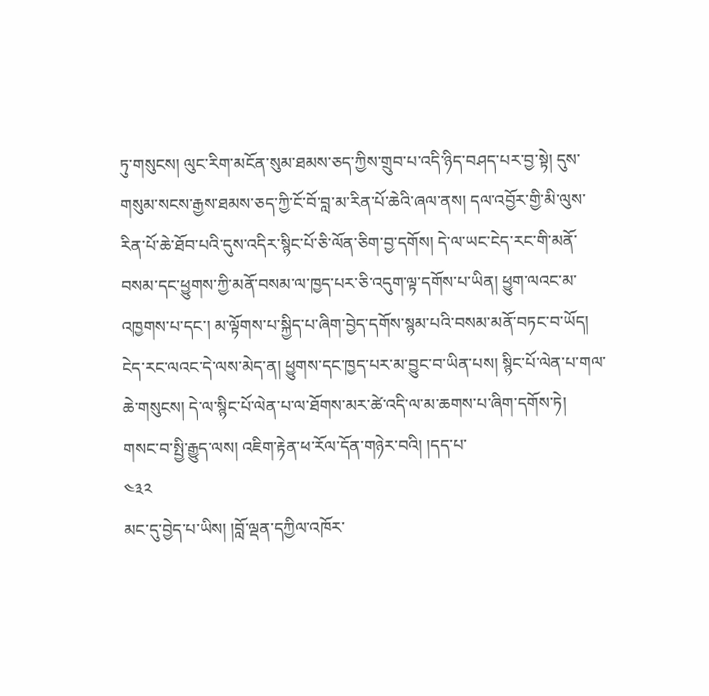ཏུ་གསུངས། ལུང་རིག་མངོན་སུམ་ཐམས་ཅད་ཀྱིས་གྲུབ་པ་འདི་ཉིད་བཤད་པར་བྱ་སྟེ། དུས་གསུམ་སངས་རྒྱས་ཐམས་ཅད་ཀྱི་ངོ་བོ་བླ་མ་རིན་པོ་ཆེའི་ཞལ་ནས། དལ་འབྱོར་གྱི་མི་ལུས་རིན་པོ་ཆེ་ཐོབ་པའི་དུས་འདིར་སྙིང་པོ་ཅི་ལོན་ཅིག་བྱ་དགོས། དེ་ལ་ཡང་ངེད་རང་གི་མནོ་བསམ་དང་ཕྱུགས་ཀྱི་མནོ་བསམ་ལ་ཁྱད་པར་ཅི་འདུག་ལྟ་དགོས་པ་ཡིན། ཕྱུག་ལའང་མ་འཁྱགས་པ་དང་། མ་ལྟོགས་པ་སྐྱིད་པ་ཞིག་བྱེད་དགོས་སྙམ་པའི་བསམ་མནོ་བཏང་བ་ཡོད། ངེད་རང་ལའང་དེ་ལས་མེད་ན། ཕྱུགས་དང་ཁྱད་པར་མ་བྱུང་བ་ཡིན་པས། སྙིང་པོ་ལེན་པ་གལ་ཆེ་གསུངས། དེ་ལ་སྙིང་པོ་ལེན་པ་ལ་ཐོགས་མར་ཚེ་འདི་ལ་མ་ཆགས་པ་ཞིག་དགོས་ཏེ། གསང་བ་སྤྱི་རྒྱུད་ལས། འཇིག་རྟེན་ཕ་རོལ་དོན་གཉེར་བའི། །དད་པ་
༤༣༢
མང་དུ་བྱེད་པ་ཡིས། །བློ་ལྡན་དཀྱིལ་འཁོར་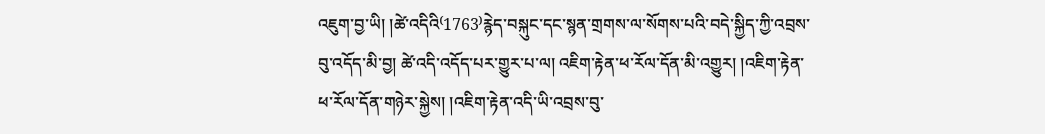འཇུག་བྱ་ཡི། །ཚེ་འདིའི⁽1763⁾རྙེད་བསྐུང་དང་སྙན་གྲགས་ལ་སོགས་པའི་བདེ་སྐྱིད་ཀྱི་འབྲས་བུ་འདོད་མི་བྱ། ཚེ་འདི་འདོད་པར་གྱུར་པ་ལ། འཇིག་རྟེན་ཕ་རོལ་དོན་མི་འགྱུར། །འཇིག་རྟེན་ཕ་རོལ་དོན་གཉེར་སྐྱེས། །འཇིག་རྟེན་འདི་ཡི་འབྲས་བུ་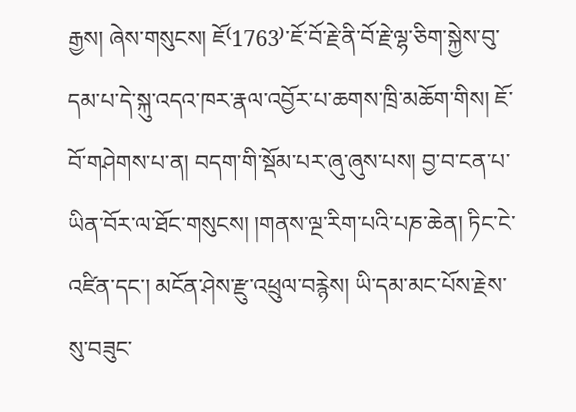རྒྱས། ཞེས་གསུངས། ཇོ⁽1763⁾་ཇོ་བོ་རྗེ་ནི་བོ་རྗེ་ལྷ་ཅིག་སྐྱེས་བུ་དམ་པ་དེ་སྐུ་འདའ་ཁར་རྣལ་འབྱོར་པ་ཆགས་ཁྲི་མཆོག་གིས། ཇོ་བོ་གཤེགས་པ་ན། བདག་གི་སྡོམ་པར་ཞུ་ཞུས་པས། བྱ་བ་ངན་པ་ཡིན་བོར་ལ་ཐོང་གསུངས། །གནས་ལྔ་རིག་པའི་པཎ་ཆེན། ཏིང་ངེ་འཛིན་དང་། མངོན་ཤེས་རྫུ་འཕྲུལ་བརྙེས། ཡི་དམ་མང་པོས་རྗེས་སུ་བཟུང་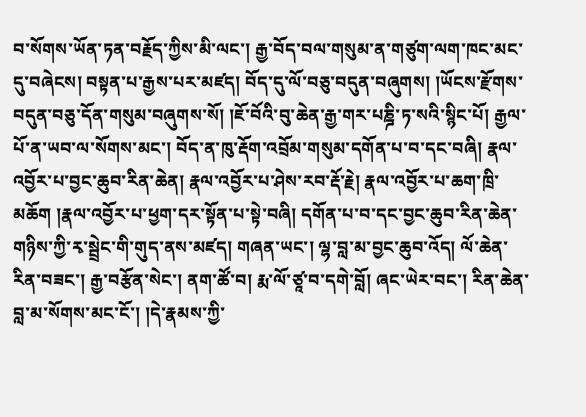བ་སོགས་ཡོན་ཏན་བརྗོད་ཀྱིས་མི་ལང་། རྒྱ་བོད་བལ་གསུམ་ན་གཙུག་ལག་ཁང་མང་དུ་བཞེངས། བསྟན་པ་རྒྱས་པར་མཛད། བོད་དུ་ལོ་བཅུ་བདུན་བཞུགས། །ཡོངས་རྫོགས་བདུན་བཅུ་དོན་གསུམ་བཞུགས་སོ། །ཇོ་བོའི་བུ་ཆེན་རྒྱ་གར་པཎྜི་ཏ་སའི་སྙིང་པོ། རྒྱལ་པོ་ན་ཡབ་ལ་སོགས་མང་། བོད་ན་ཁུ་རྡོག་འབྲོམ་གསུམ་དགོན་པ་བ་དང་བཞི། རྣལ་འབྱོར་པ་བྱང་ཆུབ་རིན་ཆེན། རྣལ་འབྱོར་པ་ཤེས་རབ་རྡོ་རྗེ། རྣལ་འབྱོར་པ་ཆག་ཁྲི་མཆོག །རྣལ་འབྱོར་པ་ཕྱག་དར་སྟོན་པ་སྟེ་བཞི། དགོན་པ་བ་དང་བྱང་ཆུབ་རིན་ཆེན་གཉིས་ཀྱི་རྭ་སྦྲེང་གི་གུད་ནས་མཛད། གཞན་ཡང་། ལྷ་བླ་མ་བྱང་ཆུབ་འོད། ལོ་ཆེན་རིན་བཟང་། རྒྱ་བརྩོན་སེང་། ནག་ཚོ་བ། རྨ་ལོ་ཙཱ་བ་དགེ་བློ། ཞང་ཡེར་བང་། རིན་ཆེན་བླ་མ་སོགས་མང་ངོ་། །དེ་རྣམས་ཀྱི་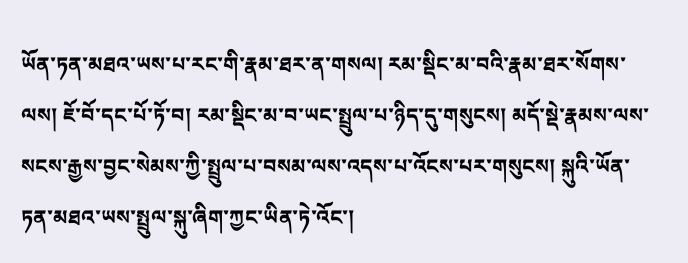ཡོན་ཏན་མཐའ་ཡས་པ་རང་གི་རྣམ་ཐར་ན་གསལ། རམ་སྡིང་མ་བའི་རྣམ་ཐར་སོགས་ལས། ཇོ་བོ་དང་པོ་ཏོ་བ། རམ་སྡིང་མ་བ་ཡང་སྤྲུལ་པ་ཉིད་དུ་གསུངས། མདོ་སྡེ་རྣམས་ལས་སངས་རྒྱས་བྱང་སེམས་ཀྱི་སྤྲུལ་པ་བསམ་ལས་འདས་པ་འོངས་པར་གསུངས། སྐུའི་ཡོན་ཏན་མཐའ་ཡས་སྤྲུལ་སྐུ་ཞིག་ཀྱང་ཡིན་ཏེ་འོང་།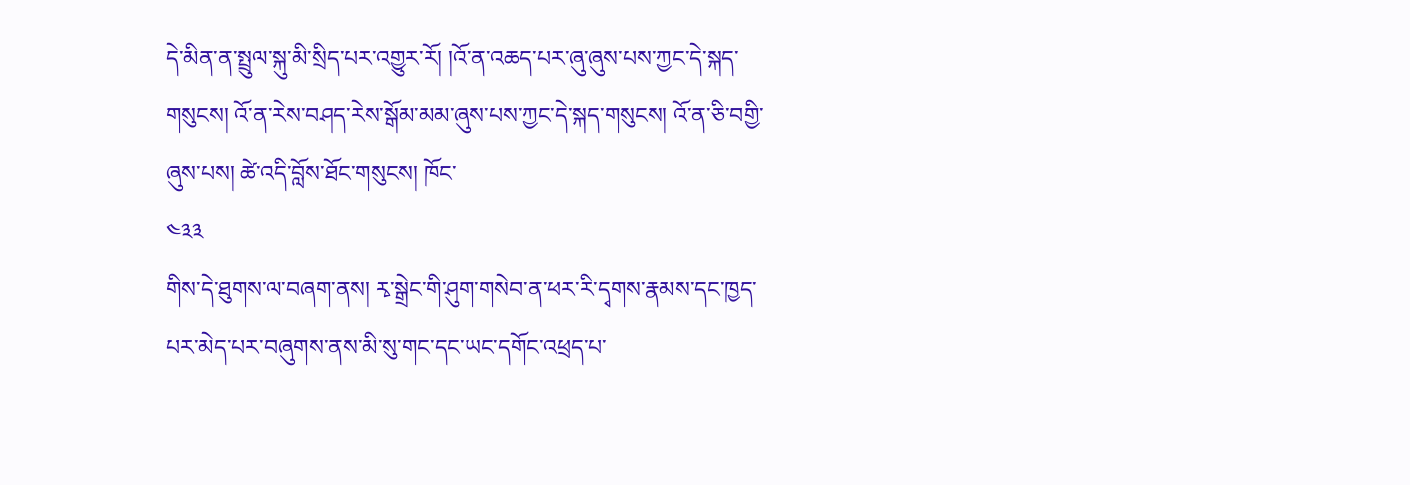དེ་མིན་ན་སྤྲུལ་སྐུ་མི་སྲིད་པར་འགྱུར་རོ། །འོ་ན་འཆད་པར་ཞུ་ཞུས་པས་ཀྱང་དེ་སྐད་གསུངས། འོ་ན་རེས་བཤད་རེས་སྒོམ་མམ་ཞུས་པས་ཀྱང་དེ་སྐད་གསུངས། འོ་ན་ཅི་བགྱི་ཞུས་པས། ཚེ་འདི་བློས་ཐོང་གསུངས། ཁོང་
༤༣༣
གིས་དེ་ཐུགས་ལ་བཞག་ནས། རྭ་སྒྲེང་གི་ཤུག་གསེབ་ན་ཕར་རི་དྭགས་རྣམས་དང་ཁྱད་པར་མེད་པར་བཞུགས་ནས་མི་སུ་གང་དང་ཡང་དགོང་འཕྲད་པ་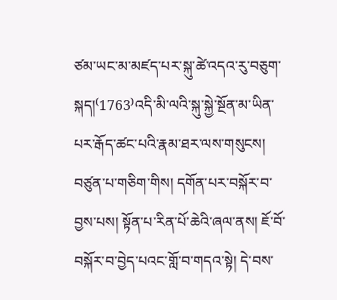ཙམ་ཡང་མ་མཛད་པར་སྐུ་ཚེ་འདའ་རུ་བཅུག་སྐད།⁽1763⁾འདི་མི་ལའི་སྐུ་སྐྱེ་སྔོན་མ་ཡིན་པར་རྒོད་ཚང་པའི་རྣམ་ཐར་ལས་གསུངས། བཙུན་པ་གཅིག་གིས། དགོན་པར་བསྐོར་བ་བྱས་པས། སྟོན་པ་རིན་པོ་ཆེའི་ཞལ་ནས། ཇོ་བོ་བསྐོར་བ་བྱེད་པའང་གློ་བ་གདའ་སྟེ། དེ་བས་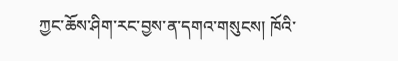ཀྱང་ཆོས་ཤིག་རང་བྱས་ན་དགའ་གསུངས། ཁོའི་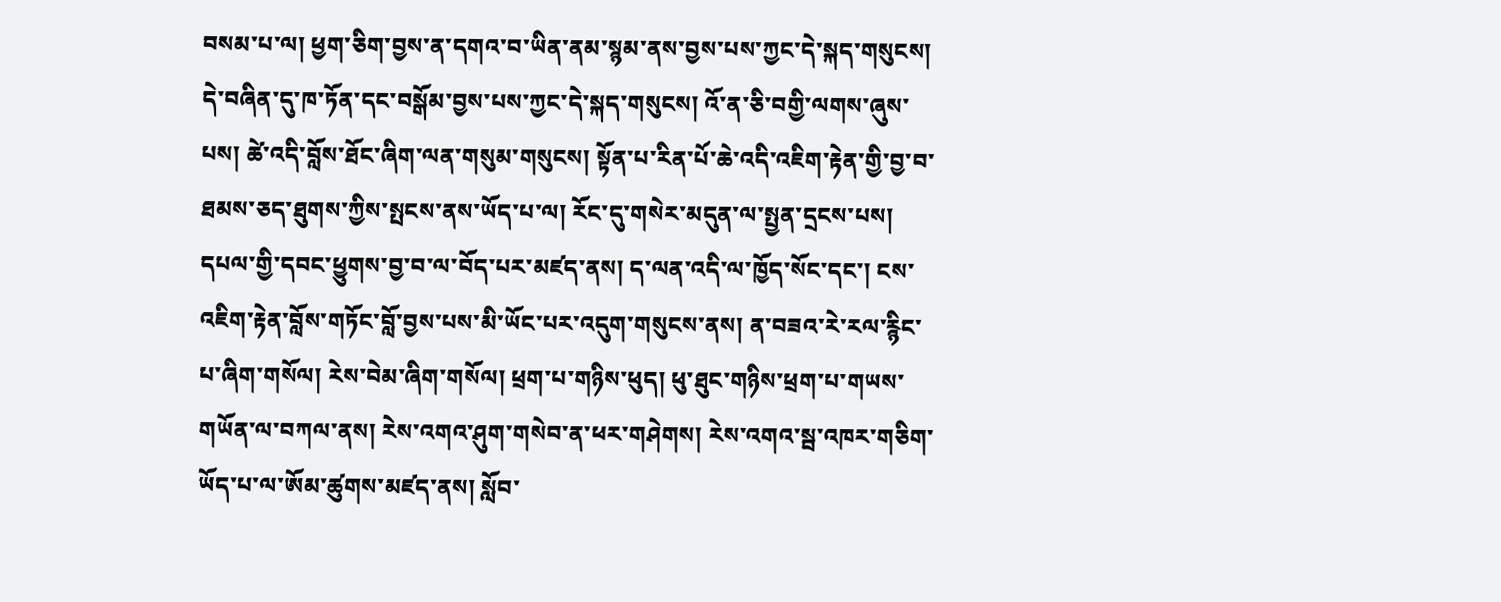བསམ་པ་ལ། ཕྱག་ཅིག་བྱས་ན་དགའ་བ་ཡིན་ནམ་སྙམ་ནས་བྱས་པས་ཀྱང་དེ་སྐད་གསུངས། དེ་བཞིན་དུ་ཁ་ཏོན་དང་བསྒོམ་བྱས་པས་ཀྱང་དེ་སྐད་གསུངས། འོ་ན་ཅི་བགྱི་ལགས་ཞུས་པས། ཚེ་འདི་བློས་ཐོང་ཞིག་ལན་གསུམ་གསུངས། སྟོན་པ་རིན་པོ་ཆེ་འདི་འཇིག་རྟེན་གྱི་བྱ་བ་ཐམས་ཅད་ཐུགས་ཀྱིས་སྤངས་ནས་ཡོད་པ་ལ། རོང་དུ་གསེར་མདུན་ལ་སྤྱན་དྲངས་པས། དཔལ་གྱི་དབང་ཕྱུགས་བྱ་བ་ལ་བོད་པར་མཛད་ནས། ད་ལན་འདི་ལ་ཁྱོད་སོང་དང་། ངས་འཇིག་རྟེན་བློས་གཏོང་བློ་བྱས་པས་མི་ཡོང་པར་འདུག་གསུངས་ནས། ན་བཟའ་རེ་རལ་རྙིང་པ་ཞིག་གསོལ། རེས་བེམ་ཞིག་གསོལ། ཕྲག་པ་གཉིས་ཕུད། ཕུ་ཐུང་གཉིས་ཕྲག་པ་གཡས་གཡོན་ལ་བཀལ་ནས། རེས་འགའ་ཤུག་གསེབ་ན་ཕར་གཤེགས། རེས་འགའ་སྦ་འཁར་གཅིག་ཡོད་པ་ལ་ཨོམ་ཚུགས་མཛད་ནས། སློབ་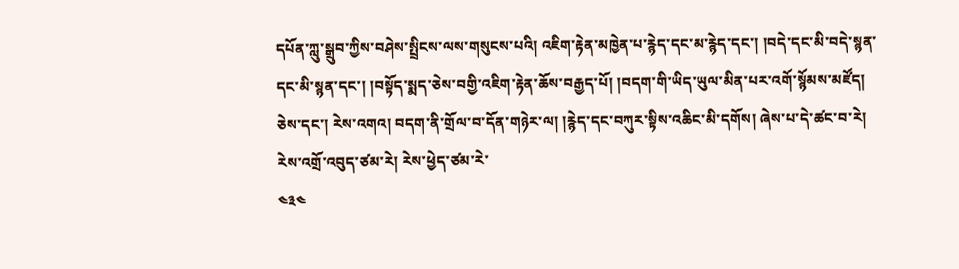དཔོན་ཀླུ་སྒྲུབ་ཀྱིས་བཤེས་སྤྲིངས་ལས་གསུངས་པའི། འཇིག་རྟེན་མཁྱེན་པ་རྙེད་དང་མ་རྙེད་དང་། །བདེ་དང་མི་བདེ་སྙན་དང་མི་སྙན་དང་། །བསྟོད་སྨད་ཅེས་བགྱི་འཇིག་རྟེན་ཆོས་བརྒྱད་པོ། །བདག་གི་ཡིད་ཡུལ་མིན་པར་འགོ་སྙོམས་མཛོད། ཅེས་དང་། རེས་འགའ། བདག་ནི་གྲོལ་བ་དོན་གཉེར་ལ། །རྙེད་དང་བཀུར་སྟིས་འཆིང་མི་དགོས། ཞེས་པ་དེ་ཚང་བ་རེ། རེས་འགྲོ་འབུད་ཙམ་རེ། རེས་ཕྱེད་ཙམ་རེ་
༤༣༤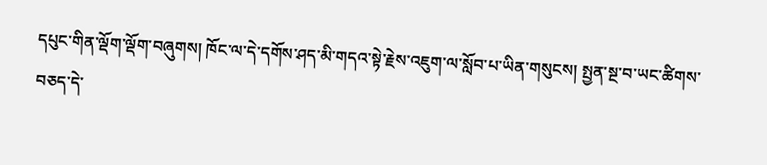དཔུང་གིན་ལྡོག་ལྡོག་བཞུགས། ཁོང་ལ་དེ་དགོས་ཤད་མི་གདའ་སྟེ་རྗེས་འཇུག་ལ་སློབ་པ་ཡིན་གསུངས། སྤྱན་སྔ་བ་ཡང་ཚིགས་བཅད་དེ་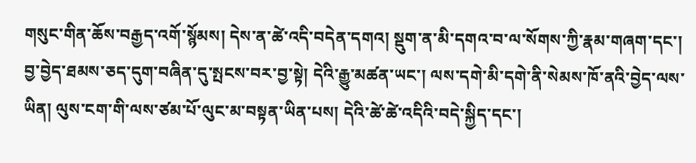གསུང་གིན་ཆོས་བརྒྱད་འགོ་སྙོམས། དེས་ན་ཚེ་འདི་བདེན་དགའ། སྡུག་ན་མི་དགའ་བ་ལ་སོགས་ཀྱི་རྣམ་གཞག་དང་། བྱ་བྱེད་ཐམས་ཅད་དུག་བཞིན་དུ་སྤངས་བར་བྱ་སྟེ། དེའི་རྒྱུ་མཚན་ཡང་། ལས་དགེ་མི་དགེ་ནི་སེམས་ཁོ་ནའི་བྱེད་ལས་ཡིན། ལུས་ངག་གི་ལས་ཙམ་པོ་ལུང་མ་བསྟན་ཡིན་པས། དེའི་ཚེ་ཚེ་འདིའི་བདེ་སྐྱིད་དང་།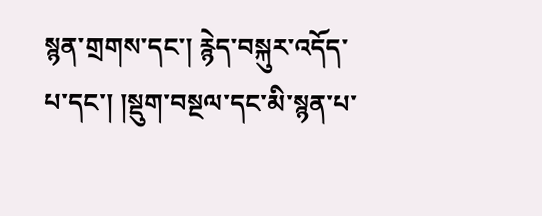སྙན་གྲགས་དང་། རྙེད་བསྐུར་འདོད་པ་དང་། །སྡུག་བསྔལ་དང་མི་སྙན་པ་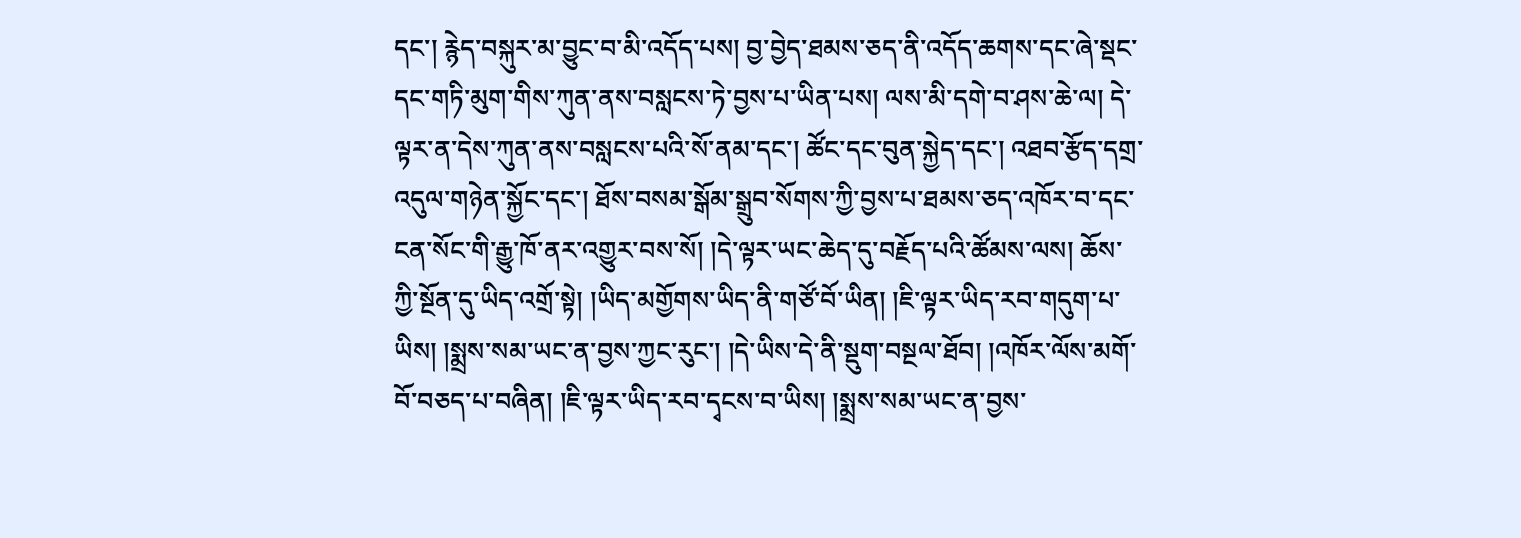དང་། རྙེད་བསྐུར་མ་བྱུང་བ་མི་འདོད་པས། བྱ་བྱེད་ཐམས་ཅད་ནི་འདོད་ཆགས་དང་ཞེ་སྡང་དང་གཏི་མུག་གིས་ཀུན་ནས་བསླངས་ཏེ་བྱས་པ་ཡིན་པས། ལས་མི་དགེ་བ་ཤས་ཆེ་ལ། དེ་ལྟར་ན་དེས་ཀུན་ནས་བསླངས་པའི་སོ་ནམ་དང་། ཚོང་དང་བུན་སྐྱེད་དང་། འཐབ་རྩོད་དགྲ་འདུལ་གཉེན་སྐྱོང་དང་། ཐོས་བསམ་སྒོམ་སྒྲུབ་སོགས་ཀྱི་བྱས་པ་ཐམས་ཅད་འཁོར་བ་དང་ངན་སོང་གི་རྒྱུ་ཁོ་ནར་འགྱུར་བས་སོ། །དེ་ལྟར་ཡང་ཆེད་དུ་བརྗོད་པའི་ཚོམས་ལས། ཆོས་ཀྱི་སྔོན་དུ་ཡིད་འགྲོ་སྟེ། །ཡིད་མགྱོགས་ཡིད་ནི་གཙོ་བོ་ཡིན། །ཇི་ལྟར་ཡིད་རབ་གདུག་པ་ཡིས། །སྨྲས་སམ་ཡང་ན་བྱས་ཀྱང་རུང་། །དེ་ཡིས་དེ་ནི་སྡུག་བསྔལ་ཐོབ། །འཁོར་ལོས་མགོ་བོ་བཅད་པ་བཞིན། །ཇི་ལྟར་ཡིད་རབ་དྭངས་བ་ཡིས། །སྨྲས་སམ་ཡང་ན་བྱས་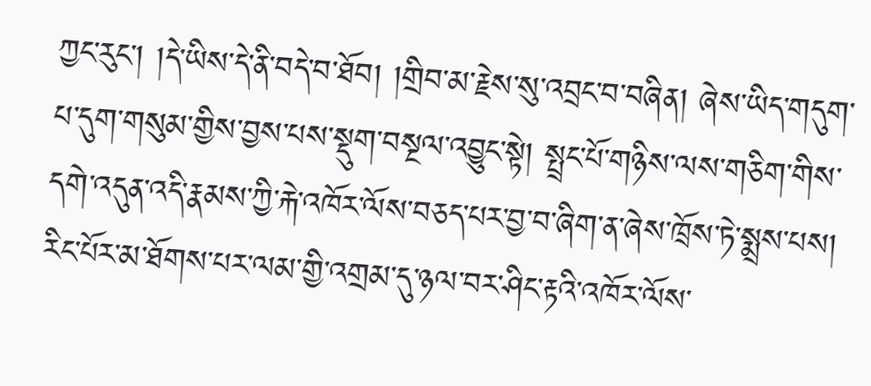ཀྱང་རུང་། །དེ་ཡིས་དེ་ནི་བདེ་བ་ཐོབ། །གྲིབ་མ་རྗེས་སུ་འབྲང་བ་བཞིན། ཞེས་ཡིད་གདུག་པ་དུག་གསུམ་གྱིས་བྱས་པས་སྡུག་བསྔལ་འབྱུང་སྟེ། སྤྲང་པོ་གཉིས་ལས་གཅིག་གིས་དགེ་འདུན་འདི་རྣམས་ཀྱི་རྐེ་འཁོར་ལོས་བཅད་པར་བྱ་བ་ཞིག་ན་ཞེས་ཁྲོས་ཏེ་སྨྲས་པས། རིང་པོར་མ་ཐོགས་པར་ལམ་གྱི་འགྲམ་དུ་ཉལ་བར་ཤིང་རྟའི་འཁོར་ལོས་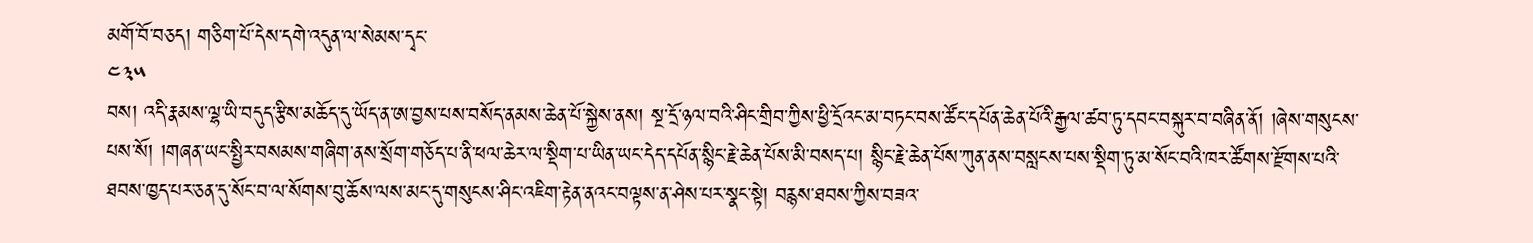མགོ་བོ་བཅད། གཅིག་པོ་དེས་དགེ་འདུན་ལ་སེམས་དྭང་
༤༣༥
བས། འདི་རྣམས་ལྷ་ཡི་བདུད་རྩིས་མཆོད་དུ་ཡོད་ན་ཨ་བྱས་པས་བསོད་ནམས་ཆེན་པོ་སྐྱེས་ནས། སྔ་དྲོ་ཉལ་བའི་ཤིང་གྲིབ་ཀྱིས་ཕྱི་དྲོའང་མ་བཏང་བས་ཚོང་དཔོན་ཆེན་པོའི་རྒྱལ་ཚབ་ཏུ་དབང་བསྐུར་བ་བཞིན་ནོ། །ཞེས་གསུངས་པས་སོ། །གཞན་ཡང་སྤྱིར་བསམས་གཞིག་ནས་སྲོག་གཅོད་པ་ནི་ཕལ་ཆེར་ལ་སྡིག་པ་ཡིན་ཡང་དེད་དཔོན་སྙིང་རྗེ་ཆེན་པོས་མི་བསད་པ། སྙིང་རྗེ་ཆེན་པོས་ཀུན་ནས་བསླངས་པས་སྡིག་ཏུ་མ་སོང་བའི་ཁར་ཚོགས་རྫོགས་པའི་ཐབས་ཁྱད་པར་ཅན་དུ་སོང་བ་ལ་སོགས་བུ་ཆོས་ལས་མང་དུ་གསུངས་ཤིང་འཇིག་རྟེན་ནའང་བལྟས་ན་ཤེས་པར་སྣང་སྟེ། བརྙས་ཐབས་ཀྱིས་བཟའ་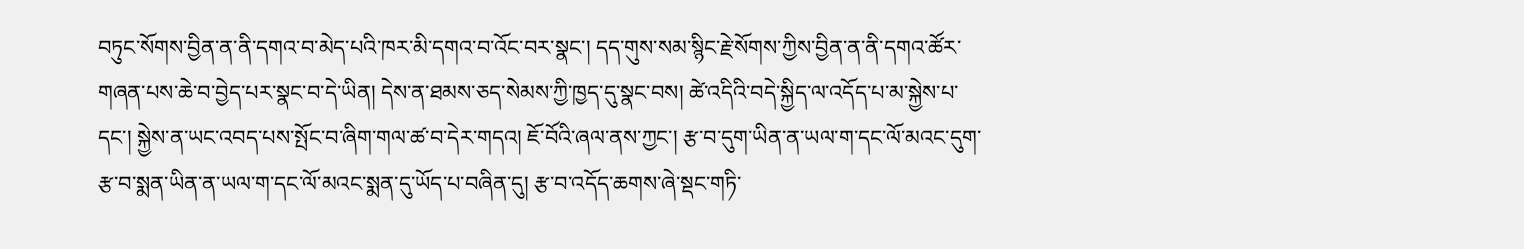བཏུང་སོགས་བྱིན་ན་ནི་དགའ་བ་མེད་པའི་ཁར་མི་དགའ་བ་འོང་བར་སྣང་། དད་གུས་སམ་སྙིང་རྗེ་སོགས་ཀྱིས་བྱིན་ན་ནི་དགའ་ཚོར་གཞན་པས་ཆེ་བ་བྱེད་པར་སྣང་བ་དེ་ཡིན། དེས་ན་ཐམས་ཅད་སེམས་ཀྱི་ཁྱད་དུ་སྣང་བས། ཚེ་འདིའི་བདེ་སྐྱིད་ལ་འདོད་པ་མ་སྐྱེས་པ་དང་། སྐྱེས་ན་ཡང་འབད་པས་སྤོང་བ་ཞིག་གལ་ཚ་བ་དེར་གདའ། ཇོ་བོའི་ཞལ་ནས་ཀྱང་། རྩ་བ་དུག་ཡིན་ན་ཡལ་ག་དང་ལོ་མའང་དུག་རྩ་བ་སྨན་ཡིན་ན་ཡལ་ག་དང་ལོ་མའང་སྨན་དུ་ཡོད་པ་བཞིན་དུ། རྩ་བ་འདོད་ཆགས་ཞེ་སྡང་གཏི་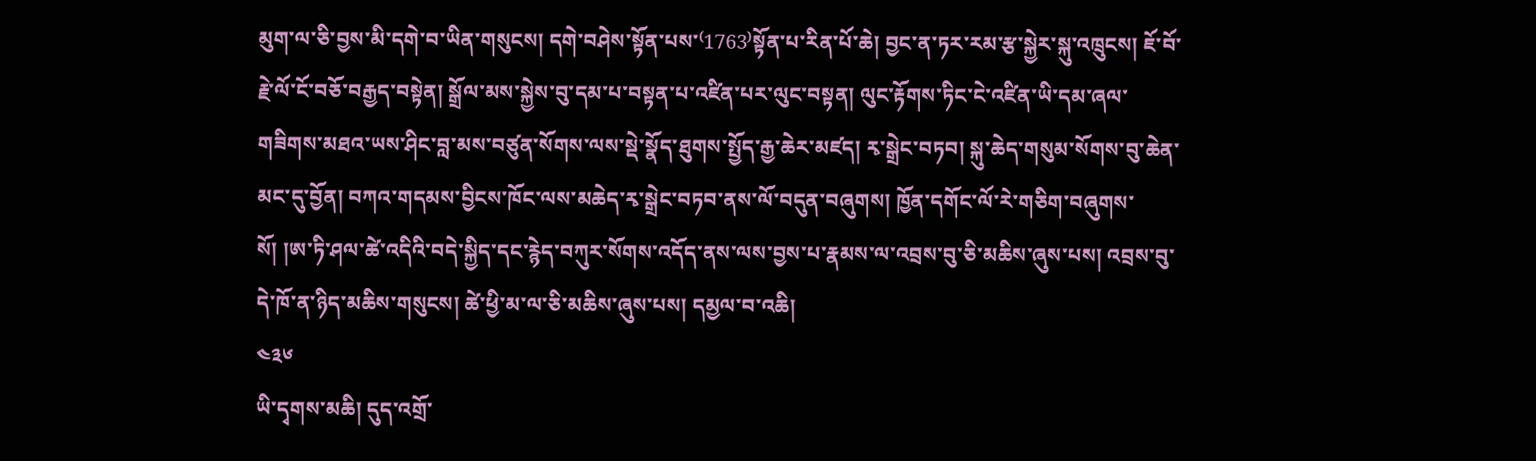མུག་ལ་ཅི་བྱས་མི་དགེ་བ་ཡིན་གསུངས། དགེ་བཤེས་སྟོན་པས་⁽1763⁾སྟོན་པ་རིན་པོ་ཆེ། བྱང་ན་ཏར་རམ་རྩ་སྐྱེར་སྐུ་འཁྲུངས། ཇོ་བོ་རྗེ་ལོ་ངོ་བཅོ་བརྒྱད་བསྟེན། སྒྲོལ་མས་སྐྱེས་བུ་དམ་པ་བསྟན་པ་འཛིན་པར་ལུང་བསྟན། ལུང་རྟོགས་ཏིང་ངེ་འཛིན་ཡི་དམ་ཞལ་གཟིགས་མཐའ་ཡས་ཤིང་བླ་མས་བཙུན་སོགས་ལས་སྡེ་སྣོད་ཐུགས་སྤྱོད་རྒྱ་ཆེར་མཛད། རྭ་སྒྲེང་བཏབ། སྐུ་ཆེད་གསུམ་སོགས་བུ་ཆེན་མང་དུ་བྱོན། བཀའ་གདམས་བྱིངས་ཁོང་ལས་མཆེད་རྭ་སྒྲེང་བཏབ་ནས་ལོ་བདུན་བཞུགས། ཁྱོན་དགོང་ལོ་རེ་གཅིག་བཞུགས་སོ། །ཨ་ཏི་ཤལ་ཚེ་འདིའི་བདེ་སྐྱིད་དང་རྙེད་བཀུར་སོགས་འདོད་ནས་ལས་བྱས་པ་རྣམས་ལ་འབྲས་བུ་ཅི་མཆིས་ཞུས་པས། འབྲས་བུ་དེ་ཁོ་ན་ཉིད་མཆིས་གསུངས། ཚེ་ཕྱི་མ་ལ་ཅི་མཆིས་ཞུས་པས། དམྱལ་བ་འཆི།
༤༣༦
ཡི་དྭགས་མཆི། དུད་འགྲོ་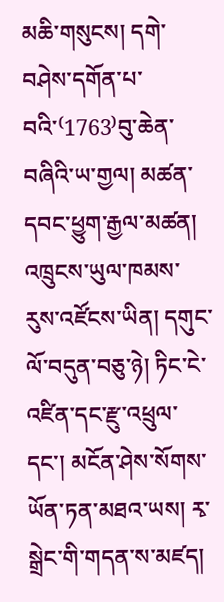མཆི་གསུངས། དགེ་བཤེས་དགོན་པ་བའི་⁽1763⁾བུ་ཆེན་བཞིའི་ཡ་གྱལ། མཚན་དབང་ཕྱུག་རྒྱལ་མཚན། འཁྲུངས་ཡུལ་ཁམས་རུས་འཛོངས་ཡིན། དགུང་ལོ་བདུན་བཅུ་ཉེ། ཏིང་ངེ་འཛིན་དང་རྫུ་འཕྲུལ་དང་། མངོན་ཤེས་སོགས་ཡོན་ཏན་མཐའ་ཡས། རྭ་སྒྲེང་གི་གདན་ས་མཛད།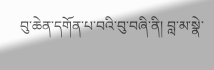བུ་ཆེན་དགོན་པ་བའི་བུ་བཞི་ནི། བླ་མ་སྣེ་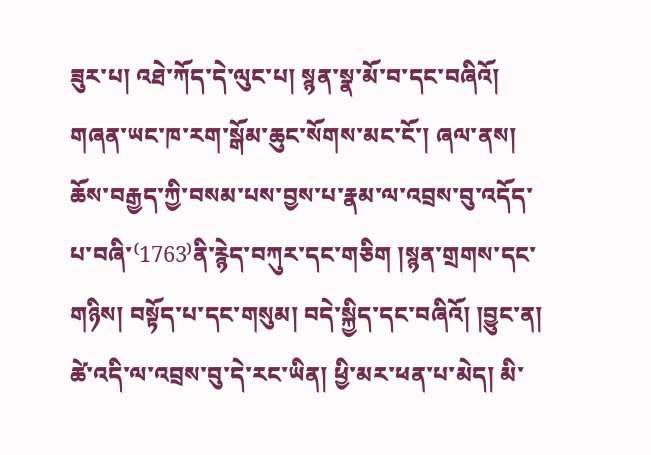ཟུར་པ། འཐེ་ཀོད་དེ་ལུང་པ། སྙན་སྣ་མོ་བ་དང་བཞིའོ། གཞན་ཡང་ཁ་རག་སྒོམ་ཆུང་སོགས་མང་ངོ་། ཞལ་ནས། ཆོས་བརྒྱད་ཀྱི་བསམ་པས་བྱས་པ་རྣམ་ལ་འབྲས་བུ་འདོད་པ་བཞི་⁽1763⁾ནི་རྙེད་བཀུར་དང་གཅིག །སྙན་གྲགས་དང་གཉིས། བསྟོད་པ་དང་གསུམ། བདེ་སྐྱིད་དང་བཞིའོ། །བྱུང་ན། ཚེ་འདི་ལ་འབྲས་བུ་དེ་རང་ཡིན། ཕྱི་མར་ཕན་པ་མེད། མི་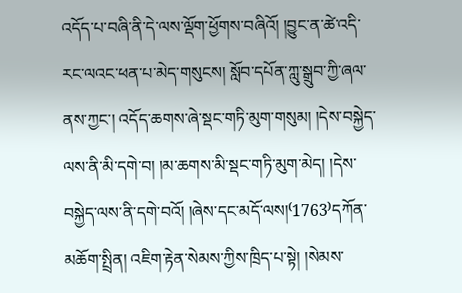འདོད་པ་བཞི་ནི་དེ་ལས་ལྡོག་ཕྱོགས་བཞིའོ། །བྱུང་ན་ཚེ་འདི་རང་ལའང་ཕན་པ་མེད་གསུངས། སློབ་དཔོན་ཀླུ་སྒྲུབ་ཀྱི་ཞལ་ནས་ཀྱང་། འདོད་ཆགས་ཞེ་སྡང་གཏི་མུག་གསུམ། །དེས་བསྐྱེད་ལས་ནི་མི་དགེ་བ། །མ་ཆགས་མི་སྡང་གཏི་མུག་མེད། །དེས་བསྐྱེད་ལས་ནི་དགེ་བའོ། །ཞེས་དང་མདོ་ལས།⁽1763⁾དཀོན་མཆོག་སྤྲིན། འཇིག་རྟེན་སེམས་ཀྱིས་ཁྲིད་པ་སྟེ། །སེམས་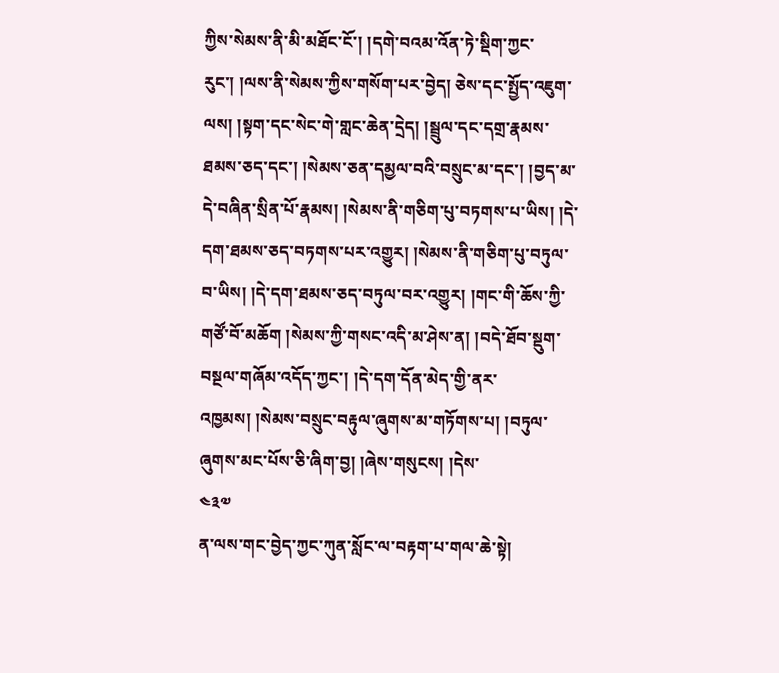ཀྱིས་སེམས་ནི་མི་མཐོང་ངོ་། །དགེ་བའམ་འོན་ཏེ་སྡིག་ཀྱང་རུང་། །ལས་ནི་སེམས་ཀྱིས་གསོག་པར་བྱེད། ཅེས་དང་སྤྱོད་འཇུག་ལས། །སྟག་དང་སེང་གེ་གླང་ཆེན་དྲེད། །སྦྲུལ་དང་དགྲ་རྣམས་ཐམས་ཅད་དང་། །སེམས་ཅན་དམྱལ་བའི་བསྲུང་མ་དང་། །བྱད་མ་དེ་བཞིན་སྲིན་པོ་རྣམས། །སེམས་ནི་གཅིག་པུ་བཏགས་པ་ཡིས། །དེ་དག་ཐམས་ཅད་བཏགས་པར་འགྱུར། །སེམས་ནི་གཅིག་པུ་བཏུལ་བ་ཡིས། །དེ་དག་ཐམས་ཅད་བཏུལ་བར་འགྱུར། །གང་གི་ཆོས་ཀྱི་གཙོ་བོ་མཆོག །སེམས་ཀྱི་གསང་འདི་མ་ཤེས་ན། །བདེ་ཐོབ་སྡུག་བསྔལ་གཞོམ་འདོད་ཀྱང་། །དེ་དག་དོན་མེད་གྱི་ནར་འཁྱམས། །སེམས་བསྲུང་བརྟུལ་ཞུགས་མ་གཏོགས་པ། །བཏུལ་ཞུགས་མང་པོས་ཅི་ཞིག་བྱ། །ཞེས་གསུངས། །དེས་
༤༣༧
ན་ལས་གང་བྱེད་ཀྱང་ཀུན་སློང་ལ་བརྟག་པ་གལ་ཆེ་སྟེ།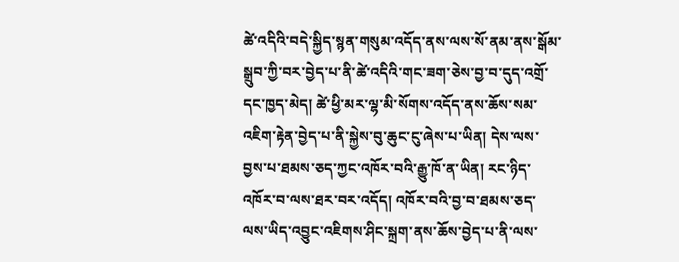ཚེ་འདིའི་བདེ་སྐྱིད་སྙན་གསུམ་འདོད་ནས་ལས་སོ་ནམ་ནས་སྒོམ་སྒྲུབ་ཀྱི་བར་བྱེད་པ་ནི་ཚེ་འདིའི་གང་ཟག་ཅེས་བྱ་བ་དུད་འགྲོ་དང་ཁྱད་མེད། ཚེ་ཕྱི་མར་ལྷ་མི་སོགས་འདོད་ནས་ཆོས་སམ་འཇིག་རྟེན་བྱེད་པ་ནི་སྐྱེས་བུ་ཆུང་ངུ་ཞེས་པ་ཡིན། དེས་ལས་བྱས་པ་ཐམས་ཅད་ཀྱང་འཁོར་བའི་རྒྱུ་ཁོ་ན་ཡིན། རང་ཉིད་འཁོར་བ་ལས་ཐར་བར་འདོད། འཁོར་བའི་བྱ་བ་ཐམས་ཅད་ལས་ཡིད་འབྱུང་འཇིགས་ཤིང་སྐྲག་ནས་ཆོས་བྱེད་པ་ནི་ལས་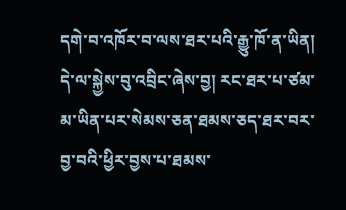དགེ་བ་འཁོར་བ་ལས་ཐར་པའི་རྒྱུ་ཁོ་ན་ཡིན། དེ་ལ་སྐྱེས་བུ་འབྲིང་ཞེས་བྱ། རང་ཐར་པ་ཙམ་མ་ཡིན་པར་སེམས་ཅན་ཐམས་ཅད་ཐར་བར་བྱ་བའི་ཕྱིར་བྱས་པ་ཐམས་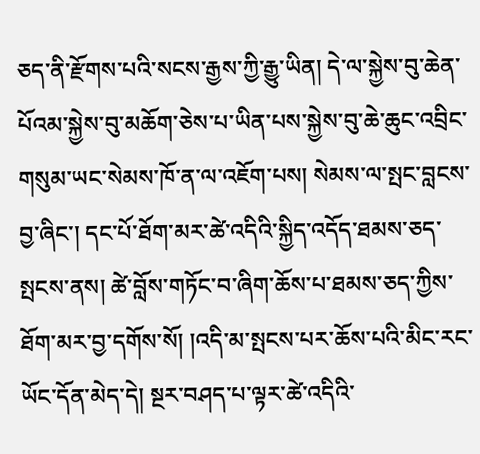ཅད་ནི་རྫོགས་པའི་སངས་རྒྱས་ཀྱི་རྒྱུ་ཡིན། དེ་ལ་སྐྱེས་བུ་ཆེན་པོའམ་སྐྱེས་བུ་མཆོག་ཅེས་པ་ཡིན་པས་སྐྱེས་བུ་ཆེ་ཆུང་འབྲིང་གསུམ་ཡང་སེམས་ཁོ་ན་ལ་འཇོག་པས། སེམས་ལ་སྤང་བླངས་བྱ་ཞིང་། དང་པོ་ཐོག་མར་ཚེ་འདིའི་སྐྱིད་འདོད་ཐམས་ཅད་སྤངས་ནས། ཚེ་བློས་གཏོང་བ་ཞིག་ཆོས་པ་ཐམས་ཅད་ཀྱིས་ཐོག་མར་བྱ་དགོས་སོ། །འདི་མ་སྤངས་པར་ཆོས་པའི་མིང་རང་ཡོང་དོན་མེད་དེ། སྔར་བཤད་པ་ལྟར་ཚེ་འདིའི་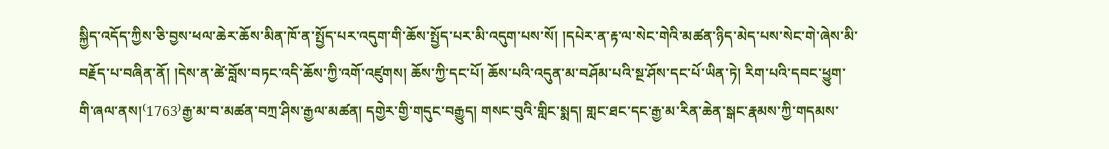སྐྱིད་འདོད་ཀྱིས་ཅི་བྱས་ཕལ་ཆེར་ཆོས་མིན་ཁོ་ན་སྤྱོད་པར་འདུག་གི་ཆོས་སྤྱོད་པར་མི་འདུག་པས་སོ། །དཔེར་ན་རྟ་ལ་སེང་གེའི་མཚན་ཉིད་མེད་པས་སེང་གེ་ཞེས་མི་བརྗོད་པ་བཞིན་ནོ། །དེས་ན་ཚེ་བློས་བཏང་འདི་ཆོས་ཀྱི་འགོ་འཛུགས། ཆོས་ཀྱི་དང་པོ། ཆོས་པའི་འདུན་མ་བཤོམ་པའི་སྔ་ཤོས་དང་པོ་ཡིན་ཏེ། རིག་པའི་དབང་ཕྱུག་གི་ཞལ་ནས།⁽1763⁾རྒྱ་མ་བ་མཚན་བཀྲ་ཤིས་རྒྱལ་མཚན། དགྱེར་གྱི་གདུང་བརྒྱུད། གསང་བུའི་གླིང་སྨད། གླང་ཐང་དང་རྒྱ་མ་རིན་ཆེན་སྒང་རྣམས་ཀྱི་གདམས་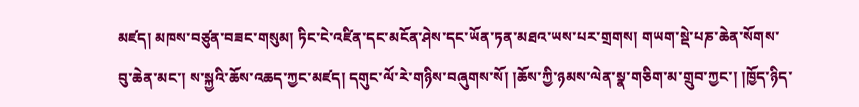མཛད། མཁས་བཙུན་བཟང་གསུམ། ཏིང་ངེ་འཛིན་དང་མངོན་ཤེས་དང་ཡོན་ཏན་མཐའ་ཡས་པར་གྲགས། གཡག་སྡེ་པཎ་ཆེན་སོགས་བུ་ཆེན་མང་། ས་སྐྱའི་ཆོས་འཆད་ཀྱང་མཛད། དགུང་ལོ་རེ་གཉིས་བཞུགས་སོ། །ཆོས་ཀྱི་ཉམས་ལེན་སྣ་གཅིག་མ་གྲུབ་ཀྱང་། །ཁྱོད་ཉིད་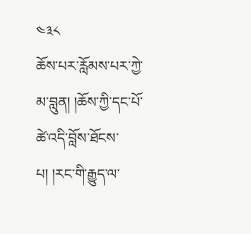༤༣༨
ཆོས་པར་རློམས་པར་ཀྱེ་མ་བླུན། །ཆོས་ཀྱི་དང་པོ་ཚེ་འདི་བློས་ཐོངས་པ། །རང་གི་རྒྱུད་ལ་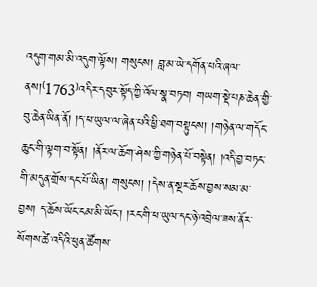འདུག་གམ་མི་འདུག་ལྟོས། གསུངས། བླ་མ་ཡེ་དགོན་པའི་ཞལ་ནས།⁽1763⁾འདིར་དབུར་སྟོད་ཀྱི་འོལ་སྣ་བཏབ། གཡག་སྡེ་པཎ་ཆེན་གྱི་བུ་ཆེན་ཡིན་ནོ། །ད་ཕ་ཡུལ་ལ་ཞེན་པའི་ཕྱི་ཐག་བསྟུངས། །གཉེན་ལ་གདོང་ཆུང་གི་ལྟག་བ་སྟོན། །ནོར་ལ་ཆོག་ཤེས་ཀྱི་གཉེན་པོ་བསྟེན། །འདི་བྱ་བཏང་གི་མདུན་གྲོས་དང་པོ་ཡིན། གསུངས། །དེས་ན་སྔར་ཆོས་བྱས་སམ་མ་བྱས། ད་ཆོས་ཡོང་ངམ་མི་ཡོང་། །རང་གི་ཕ་ཡུལ་དང་ཉེ་འབྲེལ་ཟས་ནོར་སོགས་ཚེ་འདིའི་ཕུན་ཚོགས་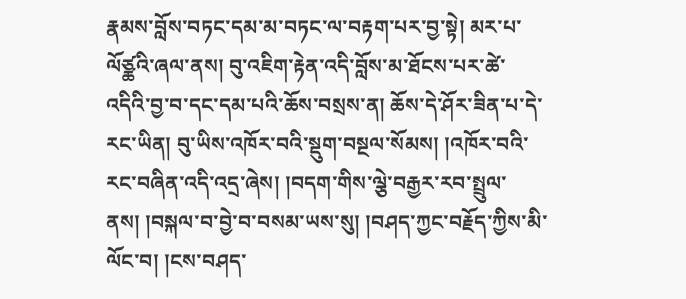རྣམས་བློས་བཏང་དམ་མ་བཏང་ལ་བརྟག་པར་བྱ་སྟེ། མར་པ་ལོཙྪའི་ཞལ་ནས། བུ་འཇིག་རྟེན་འདི་བློས་མ་ཐོངས་པར་ཚེ་འདིའི་བྱ་བ་དང་དམ་པའི་ཆོས་བསྲས་ན། ཆོས་དེ་ཤོར་ཟིན་པ་དེ་རང་ཡིན། བུ་ཡིས་འཁོར་བའི་སྡུག་བསྔལ་སོམས། །འཁོར་བའི་རང་བཞིན་འདི་འདྲ་ཞེས། །བདག་གིས་ལྕེ་བརྒྱར་རབ་སྤྲུལ་ནས། །བསྐལ་བ་བྱེ་བ་བསམ་ཡས་སུ། །བཤད་ཀྱང་བརྗོད་ཀྱིས་མི་ལོང་བ། །ངས་བཤད་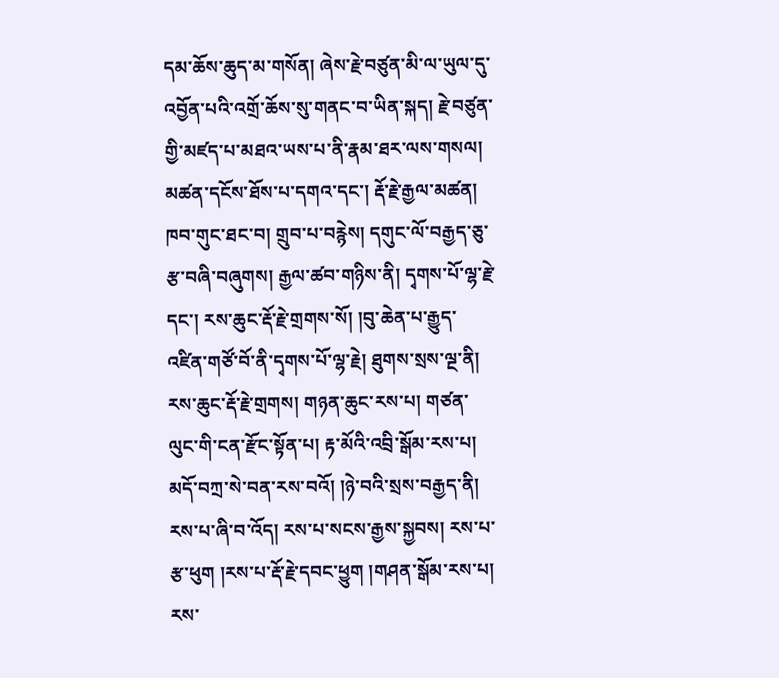དམ་ཆོས་ཆུད་མ་གསོན། ཞེས་རྗེ་བཙུན་མི་ལ་ཡུལ་དུ་འབྱོན་པའི་འགྲོ་ཆོས་སུ་གནང་བ་ཡིན་སྐད། རྗེ་བཙུན་གྱི་མཛད་པ་མཐའ་ཡས་པ་ནི་རྣམ་ཐར་ལས་གསལ། མཚན་དངོས་ཐོས་པ་དགའ་དང་། རྡོ་རྗེ་རྒྱལ་མཚན། ཁབ་གུང་ཐང་བ། གྲུབ་པ་བརྙེས། དགུང་ལོ་བརྒྱད་ཅུ་རྩ་བཞི་བཞུགས། རྒྱལ་ཚབ་གཉིས་ནི། དྭགས་པོ་ལྷ་རྗེ་དང་། རས་ཆུང་རྡོ་རྗེ་གྲགས་སོ། །བུ་ཆེན་པ་རྒྱུད་འཛིན་གཙོ་བོ་ནི་དྭགས་པོ་ལྷ་རྗེ། ཐུགས་སྲས་ལྔ་ནི། རས་ཆུང་རྡོ་རྗེ་གྲགས། གཉན་ཆུང་རས་པ། གཙན་ལུང་གི་ངན་རྫོང་སྟོན་པ། རྟ་མོའི་འབྲི་སྒོམ་རས་པ། མདོ་བཀྲ་སེ་བན་རས་བའོ། །ཉེ་བའི་སྲས་བརྒྱད་ནི། རས་པ་ཞི་བ་འོད། རས་པ་སངས་རྒྱས་སྐྱབས། རས་པ་རྩ་ཕུག །རས་པ་རྡོ་རྗེ་དབང་ཕྱུག །གཤན་སྒོམ་རས་པ། རས་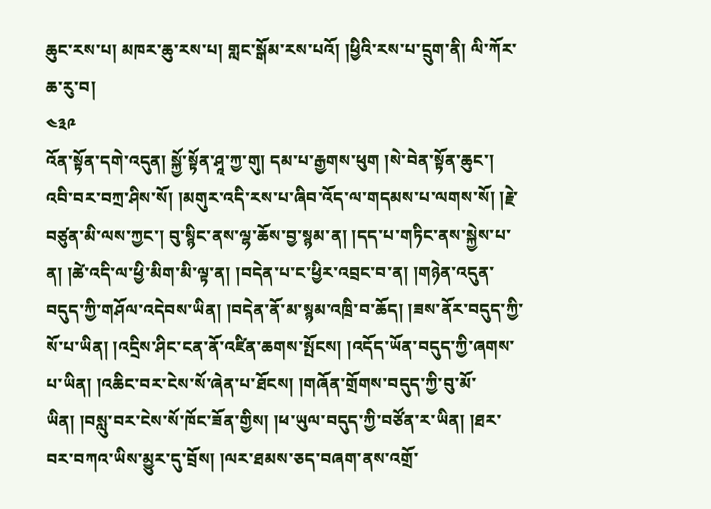ཆུང་རས་པ། མཁར་ཆུ་རས་པ། གླང་སྒོམ་རས་པའོ། །ཕྱིའི་རས་པ་དྲུག་ནི། ལི་ཀོར་ཆ་རུ་བ།
༤༣༩
འོན་སྟོན་དགེ་འདུན། སྐྱོ་སྟོན་ཤཱ་ཀྱ་གུ། དམ་པ་རྒྱགས་ཕུག །སེ་བེན་སྟོན་ཆུང་། འབི་བར་བཀྲ་ཤིས་སོ། །མགུར་འདི་རས་པ་ཞིབ་འོད་ལ་གདམས་པ་ལགས་སོ། །རྗེ་བཙུན་མི་ལས་ཀྱང་། བུ་སྙིང་ནས་ལྷ་ཆོས་བྱ་སྙམ་ན། །དད་པ་གཏིང་ནས་སྐྱེས་པ་ན། །ཚེ་འདི་ལ་ཕྱི་མིག་མི་ལྟ་ན། །བདེན་པ་ང་ཕྱིར་འབྲང་བ་ན། །གཉེན་འདུན་བདུད་ཀྱི་གཤོལ་འདེབས་ཡིན། །བདེན་ནོ་མ་སྙམ་འཁྲི་བ་ཆོད། །ཟས་ནོར་བདུད་ཀྱི་སོ་པ་ཡིན། །འདྲིས་ཤིང་ངན་ནོ་འཛིན་ཆགས་སྤོངས། །འདོད་ཡོན་བདུད་ཀྱི་ཞགས་པ་ཡིན། །འཆིང་བར་ངེས་སོ་ཞེན་པ་ཐོངས། །གཞོན་གྲོགས་བདུད་ཀྱི་བུ་མོ་ཡིན། །བསླུ་བར་ངེས་སོ་ཁོང་ཟོན་གྱིས། །ཕ་ཡུལ་བདུད་ཀྱི་བཙོན་ར་ཡིན། །ཐར་བར་བཀའ་ཡིས་མྱུར་དུ་བྲོས། །ལར་ཐམས་ཅད་བཞག་ནས་འགྲོ་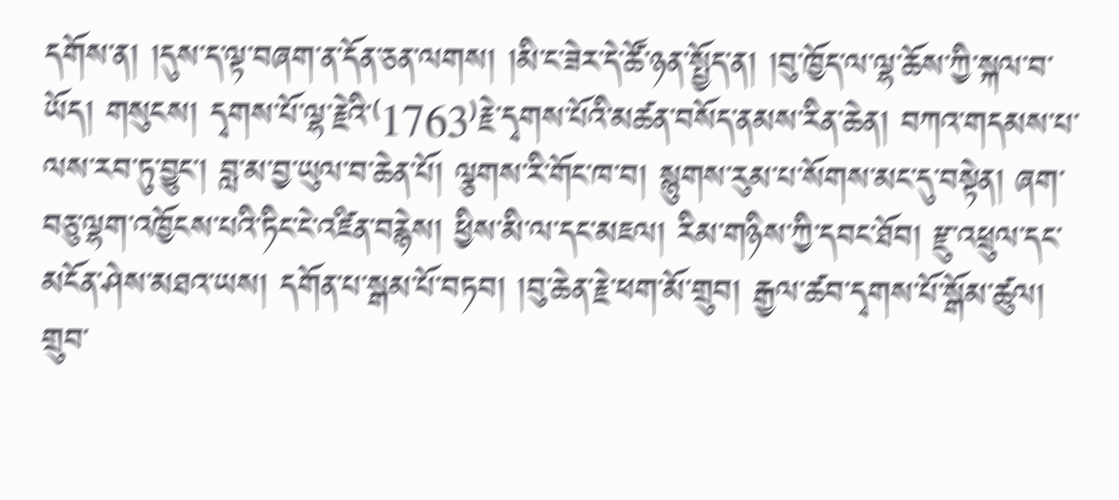དགོས་ན། །དུས་ད་ལྟ་བཞག་ན་དོན་ཅན་ལགས། །མི་ང་ཟེར་དེ་ཚོ་ཉན་སྤྱོད་ན། །བུ་ཁྱོད་ལ་ལྷ་ཆོས་ཀྱི་སྐལ་བ་ཡོད། གསུངས། དྭགས་པོ་ལྷ་རྗེའི་⁽1763⁾རྗེ་དྭགས་པོའི་མཚན་བསོད་ནམས་རིན་ཆེན། བཀའ་གདམས་པ་ལས་རབ་ཏུ་བྱུང་། བླ་མ་བྱ་ཡུལ་བ་ཆེན་པོ། ལྕགས་རི་གོང་ཁ་བ། སྙུགས་རུམ་པ་སོགས་མང་དུ་བསྟེན། ཞག་བཅུ་ལྷག་འཁྱོངས་པའི་ཏིང་ངེ་འཛིན་བརྙེས། ཕྱིས་མི་ལ་དང་མཇལ། རིམ་གཉིས་ཀྱི་དབང་ཐོབ། རྫུ་འཕྲུལ་དང་མངོན་ཤེས་མཐའ་ཡས། དགོན་པ་སྒམ་པོ་བཏབ། །བུ་ཆེན་རྗེ་ཕག་མོ་གྲུབ། རྒྱལ་ཚབ་དྭགས་པོ་སྒོམ་ཚུལ། གྲུབ་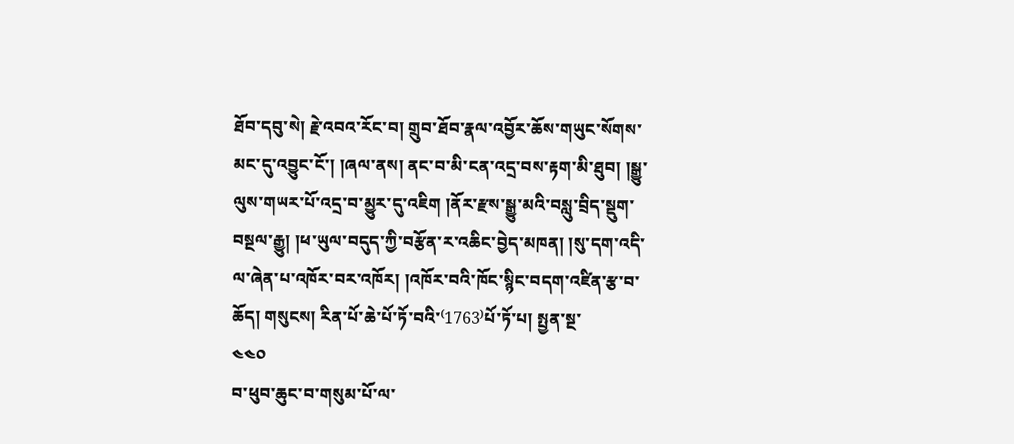ཐོབ་དབུ་སེ། རྗེ་འབའ་རོང་བ། གྲུབ་ཐོབ་རྣལ་འབྱོར་ཆོས་གཡུང་སོགས་མང་དུ་འབྱུང་ངོ་། །ཞལ་ནས། ནང་བ་མི་ངན་འདྲ་བས་རྟག་མི་ཐུབ། །སྒྱུ་ལུས་གཡར་པོ་འདྲ་བ་མྱུར་དུ་འཇིག །ནོར་རྫས་སྒྱུ་མའི་བསླུ་བྲིད་སྡུག་བསྔལ་རྒྱུ། །ཕ་ཡུལ་བདུད་ཀྱི་བརྩོན་ར་འཆིང་བྱེད་མཁན། །སུ་དག་འདི་ལ་ཞེན་པ་འཁོར་བར་འཁོར། །འཁོར་བའི་ཁོང་སྙིང་བདག་འཛིན་རྩ་བ་ཆོད། གསུངས། རིན་པོ་ཆེ་པོ་ཏོ་བའི་⁽1763⁾པོ་ཏོ་པ། སྤྱན་སྔ་
༤༤༠
བ་ཕུབ་ཆུང་བ་གསུམ་པོ་ལ་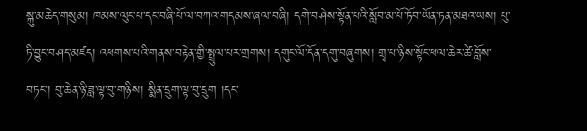སྐུ་མཆེད་གསུམ། ཁམས་ལུང་པ་དང་བཞི་པོ་ལ་བཀའ་གདམས་ཞལ་བཞི། དགེ་བཤེས་སྟོན་པའི་སློབ་མ་པོ་ཏོབ་ཡོན་ཏན་མཐའ་ཡས། པུ་ཏི་བྱུང་བཤད་མཛད། འཕགས་པའི་གནས་བརྟེན་གྱི་སྤྲུལ་པར་གྲགས། དགུང་ལོ་དོན་དགུ་བཞུགས། གྲྭ་པ་ཉིས་སྟོང་ཕལ་ཆེར་ཚེ་བློས་བཏང་། བུ་ཆེན་ཉི་ཟླ་ལྟ་བུ་གཉིས། སྨིན་དྲུག་ལྟ་བུ་དྲུག །དང་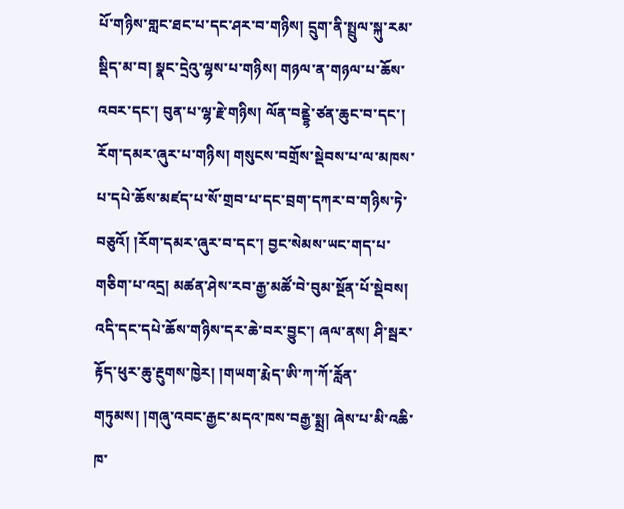པོ་གཉིས་གླང་ཐང་པ་དང་ཤར་བ་གཉིས། དྲུག་ནི་སྤྲུལ་སྐུ་རམ་སྡིད་མ་བ། སྣང་དྲེའུ་ལྷས་པ་གཉིས། གཉལ་ན་གཉལ་པ་ཆོས་འབར་དང་། བུན་པ་ལྷ་རྗེ་གཉིས། ལོན་བནྡྷེ་ཙན་ཆུང་བ་དང་། རོག་དམར་ཞུར་པ་གཉིས། གསུངས་བགྲོས་སྡེབས་པ་ལ་མཁས་པ་དཔེ་ཆོས་མཛད་པ་སོ་གྲབ་པ་དང་བྲག་དཀར་བ་གཉིས་ཏེ་བཅུའོ། །རོག་དམར་ཞུར་བ་དང་། བྱང་སེམས་ཡང་གད་པ་གཅིག་པ་འདྲ། མཚན་ཤེས་རབ་རྒྱ་མཚོ་བེ་བུམ་སྔོན་པོ་སྡེབས། འདི་དང་དཔེ་ཆོས་གཉིས་དར་ཆེ་བར་བྱུང་། ཞལ་ནས། ཤི་སྦར་རྟོད་ཕུར་ཆུ་རྔུགས་ཁྱེར། །གཡག་རྨེད་ཨི་ཀ་ཀོ་རློན་གཏུམས། །གཞུ་འབང་རྒྱང་མདའ་ཁས་བརྒྱ་སྨྲ། ཞེས་པ་མི་འཆི་ཁ་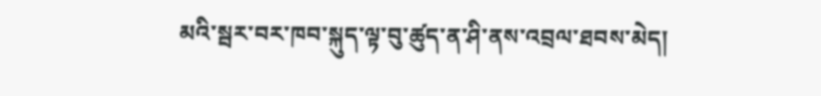མའི་སྦར་བར་ཁབ་སྐུད་ལྟ་བུ་ཚུད་ན་ཤི་ནས་འབྲལ་ཐབས་མེད།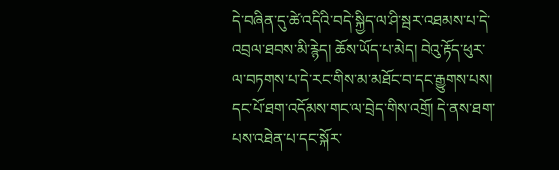དེ་བཞིན་དུ་ཚེ་འདིའི་བདེ་སྐྱིད་ལ་ཤི་སྦར་འཐམས་པ་དེ་འབྲལ་ཐབས་མི་རྙེད། ཆོས་ཡོད་པ་མེད། བེའུ་རྟོད་ཕུར་ལ་བཏགས་པ་དེ་རང་གིས་མ་མཐོང་བ་དང་རྒྱུགས་པས། དང་པོ་ཐག་འདོམས་གང་ལ་བྲེད་གིས་འགྲོ། དེ་ནས་ཐག་པས་འཐེན་པ་དང་སྐོར་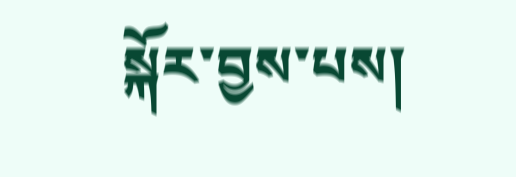སྐོར་བྱས་པས།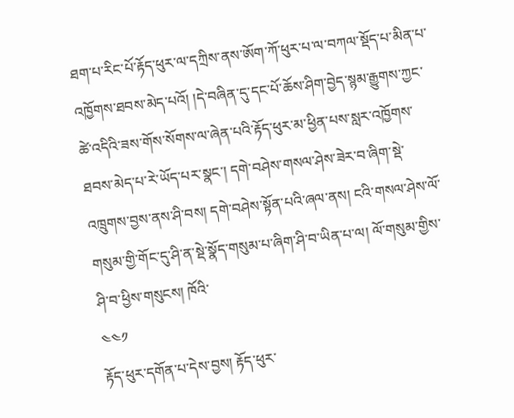ཐག་པ་རིང་པོ་རྟོད་ཕུར་ལ་དཀྲིས་ནས་ཨོག་ཀོ་ཕུར་པ་ལ་བཀལ་སྡོད་པ་མིན་པ་འཁྱོགས་ཐབས་མེད་པའོ། །དེ་བཞིན་དུ་དང་པོ་ཆོས་ཤིག་བྱེད་སྙམ་རྒྱུགས་ཀྱང་ཚེ་འདིའི་ཟས་གོས་སོགས་ལ་ཞེན་པའི་རྟོད་ཕུར་མ་ཕྱིན་པས་སླར་འཁྱོགས་ཐབས་མེད་པ་རེ་ཡོད་པར་སྣང་། དགེ་བཤེས་གསལ་ཤེས་ཟེར་བ་ཞིག་སྡེ་འཁྲུགས་བྱས་ནས་ཤི་བས། དགེ་བཤེས་སྟོན་པའི་ཞལ་ནས། ངའི་གསལ་ཤེས་ལོ་གསུམ་གྱི་གོང་དུ་ཤི་ན་སྡེ་སྣོད་གསུམ་པ་ཞིག་ཤི་བ་ཡིན་པ་ལ། ལོ་གསུམ་གྱིས་ཤི་བ་ཕྱིས་གསུངས། ཁོའི་
༤༤༡
རྟོད་ཕུར་དགོན་པ་དེས་བྱས། རྟོད་ཕུར་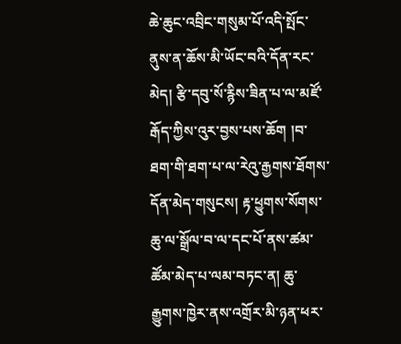ཆེ་ཆུང་འབྲིང་གསུམ་པོ་འདི་སྤོང་ནུས་ན་ཆོས་མི་ཡོང་བའི་དོན་རང་མེད། རྩི་དབུ་སོ་རྙིས་ཟིན་པ་ལ་མཛོ་རྒོད་ཀྱིས་འུར་བྱས་པས་ཆོག །བ་ཐག་གི་ཐག་པ་ལ་རེའུ་རྒྱགས་ཐོགས་དོན་མེད་གསུངས། རྟ་ཕྱུགས་སོགས་ཆུ་ལ་སྒྲོལ་བ་ལ་དང་པོ་ནས་ཚམ་ཚོམ་མེད་པ་ལམ་བཏང་ན། ཆུ་རྒྱུགས་ཁྱེར་ནས་འགྲོར་མི་ཉན་ཕར་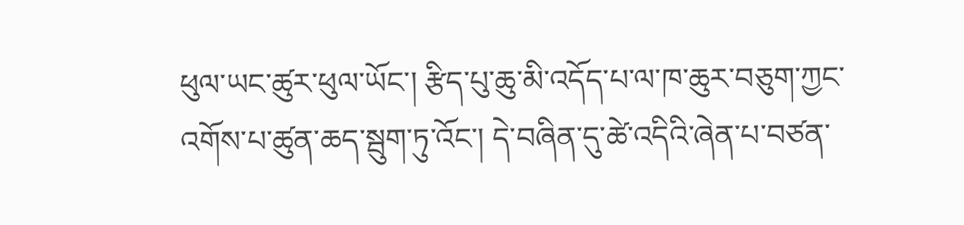ཕུལ་ཡང་ཚུར་ཕུལ་ཡོང་། རྩིད་པུ་ཆུ་མི་འདོད་པ་ལ་ཁ་ཆུར་བཅུག་ཀྱང་འགོས་པ་ཚུན་ཆད་སྦུག་ཏུ་འོང་། དེ་བཞིན་དུ་ཚེ་འདིའི་ཞེན་པ་བཙན་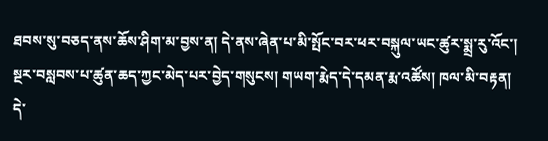ཐབས་སུ་བཅད་ནས་ཆོས་ཤིག་མ་བྱས་ན། དེ་ནས་ཞེན་པ་མི་སྤོང་བར་ཕར་བསྐུལ་ཡང་ཚུར་སྨྲ་རུ་འོང་། སྔར་བསླབས་པ་ཚུན་ཆད་ཀྱང་མེད་པར་བྱེད་གསུངས། གཡག་རྨེད་དེ་དམན་རྨ་འཚོས། ཁལ་མི་བརྟན། དེ་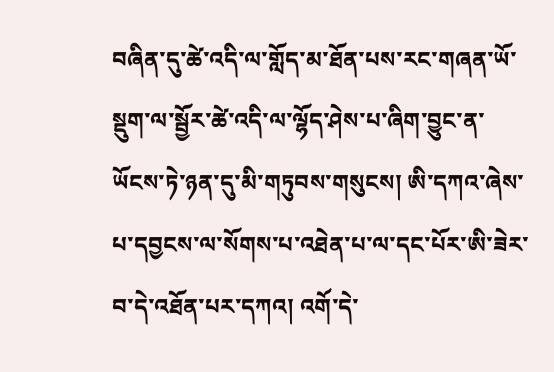བཞིན་དུ་ཚེ་འདི་ལ་གློད་མ་ཐོན་པས་རང་གཞན་ཡོ་སྡུག་ལ་སྦྱོར་ཚེ་འདི་ལ་ལྷོད་ཤེས་པ་ཞིག་བྱུང་ན་ཡོངས་ཏེ་ཉན་དུ་མི་གཏུབས་གསུངས། ཨི་དཀའ་ཞེས་པ་དབྱངས་ལ་སོགས་པ་འཐེན་པ་ལ་དང་པོར་ཨི་ཟེར་བ་དེ་འཐོན་པར་དཀའ། འགོ་དེ་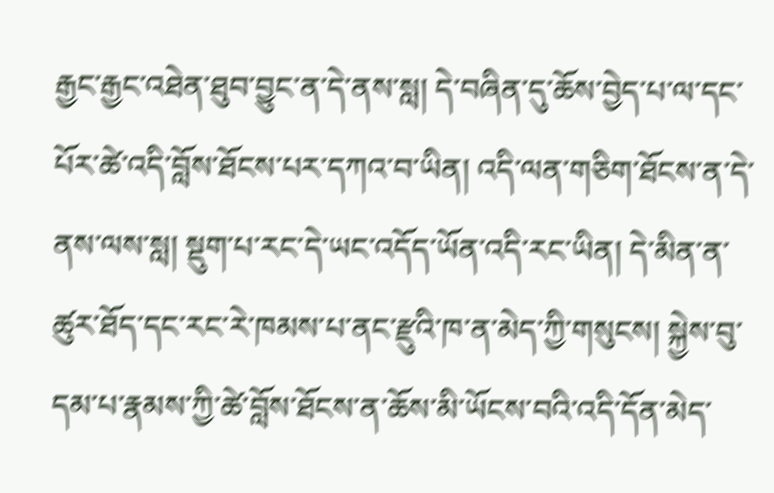རྒྱང་རྒྱང་འཐེན་ཐུབ་བྱུང་ན་དེ་ནས་སླ། དེ་བཞིན་དུ་ཆོས་བྱེད་པ་ལ་དང་པོར་ཚེ་འདི་བློས་ཐོངས་པར་དཀའ་བ་ཡིན། འདི་ལན་གཅིག་ཐོངས་ན་དེ་ནས་ལས་སླ། སྡུག་པ་རང་དེ་ཡང་འདོད་ཡོན་འདི་རང་ཡིན། དེ་མིན་ན་ཚུར་ཐོད་དང་རང་རེ་ཁམས་པ་ནང་རྫུའི་ཁ་ན་མེད་ཀྱི་གསུངས། སྐྱེས་བུ་དམ་པ་རྣམས་ཀྱི་ཚེ་བློས་ཐོངས་ན་ཆོས་མི་ཡོངས་བའི་འདི་དོན་མེད་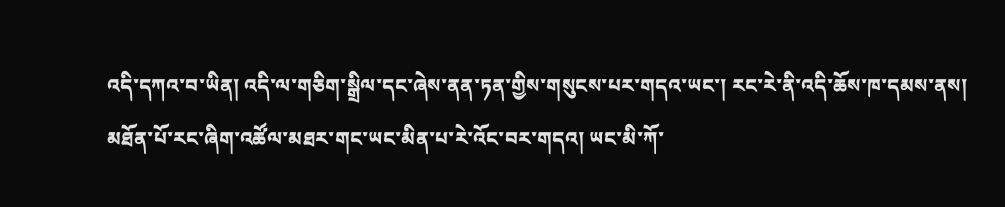འདི་དཀའ་བ་ཡིན། འདི་ལ་གཅིག་སྒྲིལ་དང་ཞེས་ནན་ཏན་གྱིས་གསུངས་པར་གདའ་ཡང་། རང་རེ་ནི་འདི་ཆོས་ཁ་དམས་ནས། མཐོན་པོ་རང་ཞིག་འཚོལ་མཐར་གང་ཡང་མིན་པ་རེ་འོང་བར་གདའ། ཡང་མི་ཀོ་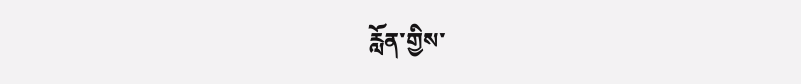རློན་གྱིས་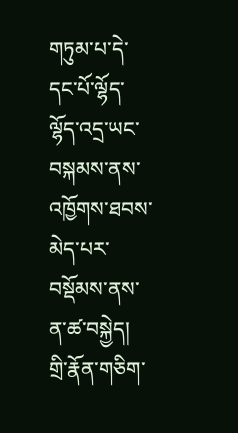གཏུམ་པ་དེ་དང་པོ་ལྷོད་ལྷོད་འདྲ་ཡང་བསྐམས་ནས་འཁྱོགས་ཐབས་མེད་པར་བསྡོམས་ནས་ན་ཚ་བསྐྱེད། གྲི་རྣོན་གཅིག་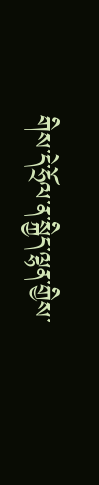གིས་དེ་ཧྲོལ་ན་སྐྱིད་ལྷན་གྱིས་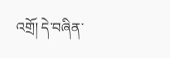འགྲོ། དེ་བཞིན་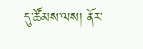དུ་ཚོམས་ལས། ནོར་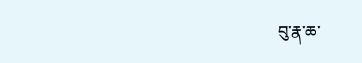བུ་རྣ་ཆ་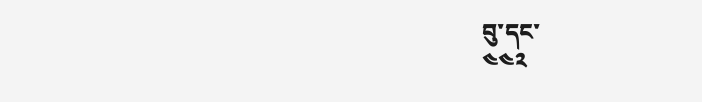བུ་དང་
༤༤༢